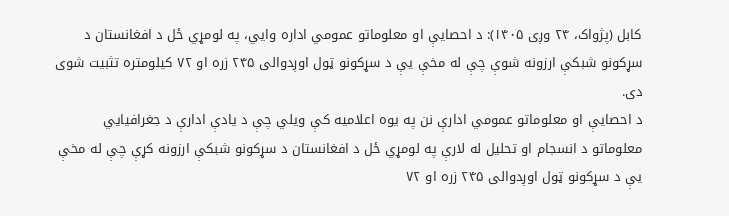کابل (پژواک، ۲۴ وږی ۱۴۰۵): د احصایې او معلوماتو عمومي اداره وایي، په لومړي ځل د افغانستان د سړکونو شبکې ارزونه شوې چې له مخې یې د سړکونو ټول اوږدوالی ۲۴۵ زره او ۷۲ کیلومتره تثبیت شوی دی.
د احصايې او معلوماتو عمومي ادارې نن په یوه اعلامیه کې ویلي چې د یادې ادارې د جغرافيايي معلوماتو د انسجام او تحليل له لارې په لومړي ځل د افغانستان د سړکونو شبکې ارزونه کړې چې له مخې یې د سړکونو ټول اوږدوالی ۲۴۵ زره او ۷۲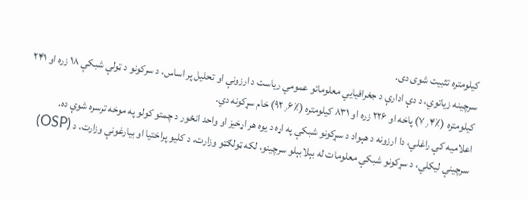کيلومتره تثبيت شوی دی.
سرچینه زیاتوي، د دې ادارې د جغرافيايي معلوماتو عمومي رياست د ارزونې او تحلیل پر اساس، د سرکونو د ټولې شبکې ۱۸ زره او ۲۴۱ کيلومتره (٪۷٫۴) پاخه او ۲۲۶ زره او ۸۳۱ کيلومتره (٪۹۲٫۶) خام سړکونه دي.
اعلامیه کې راغلي، دا ارزونه د هېواد د سړکونو شبکې په اړه د يوه هر اړخيز او واحد انځور د چمتو کولو په موخه ترسره شوې ده.
سرچینې لیکلي، د سړکونو شبکې معلومات له بېلابېلو سرچينو، لکه ټولګټو وزارت، د کليو پراختيا او بيارغونې وزارت، د (OSP)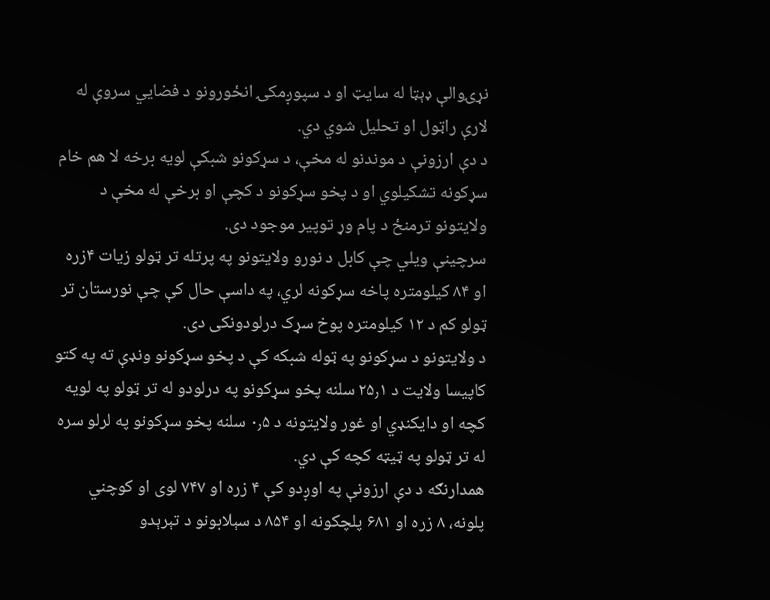نړۍوالې ډېټا له سايټ او د سپوږمکۍ انځورونو د فضايي سروې له لارې راټول او تحليل شوي دي.
د دې ارزونې د موندنو له مخې، د سړکونو شبکې لويه برخه لا هم خام سړکونه تشکيلوي او د پخو سړکونو د کچې او برخې له مخې د ولايتونو ترمنځ د پام وړ توپير موجود دی.
سرچینې ویلي چې کابل د نورو ولايتونو په پرتله تر ټولو زيات ۴زره او ۸۴ کيلومتره پاخه سړکونه لري، په داسې حال کې چې نورستان تر ټولو کم د ۱۲ کيلومتره پوخ سړک درلودونکی دی.
د ولايتونو د سړکونو په ټوله شبکه کې د پخو سړکونو ونډې ته په کتو کاپيسا ولايت د ۲۵٫۱ سلنه پخو سړکونو په درلودو له تر ټولو په لويه کچه او دايکنډي او غور ولايتونه د ۰٫۵ سلنه پخو سړکونو په لرلو سره له تر ټولو په ټيټه کچه کې دي.
همدارنګه د دې ارزونې په اوږدو کې ۴ زره او ۷۴۷ لوی او کوچني پلونه، ۸ زره او ۶۸۱ پلچکونه او ۸۵۴ د سېلابونو د تېرېدو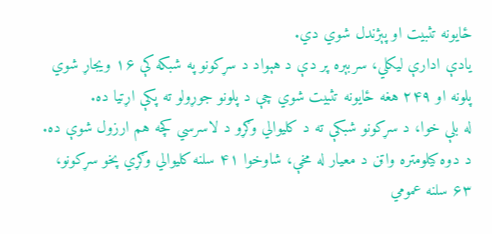ځايونه تثبيت او پېژندل شوي دي.
یادې ادارې لیکلي، سربېره پر دې د هېواد د سړکونو په شبکه کې ۱۶ ويجاړ شوي پلونه او ۲۴۹ هغه ځايونه تثبيت شوي چې د پلونو جوړولو ته پکې اړتيا ده.
له بلې خوا، د سړکونو شبکې ته د کليوالي وګړو د لاسرسي کچه هم ارزول شوې ده. د دوه کيلومتره واټن د معيار له مخې، شاوخوا ۴۱ سلنه کليوالي وګړي پخو سړکونو، ۶۳ سلنه عمومي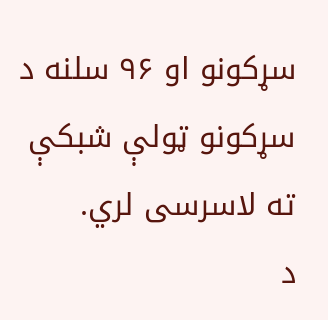سړکونو او ۹۶ سلنه د سړکونو ټولې شبکې ته لاسرسی لري.
د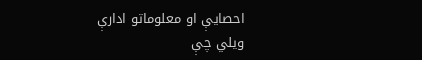احصایې او معلوماتو ادارې ویلي چې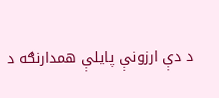د دې ارزونې پایلې همدارنګه د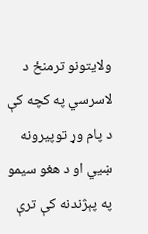ولایتونو ترمنځ د لاسرسي په کچه کې د پام وړ توپیرونه ښيي او د هغو سيمو په پېژندنه کې ترې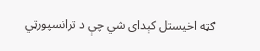ګټه اخيستل کېدای شي چې د ترانسپورټي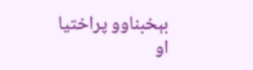بېخبناوو پراختیا او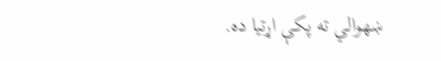ښهوالي ته پکې اړتيا ده.